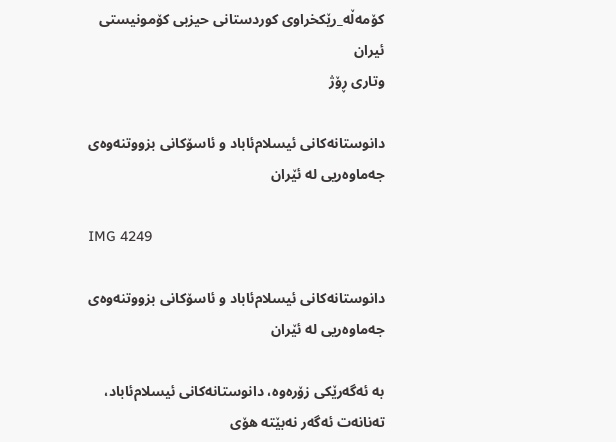کۆمەڵە_رێكخراوی كوردستانی حیزبی كۆمونیستی ئیران
وتاری ڕۆژ

دانوستانەکانی ئیسلام‌ئاباد و ئاسۆکانی بزووتنەوەی جەماوەریی لە ئێران

IMG 4249

دانوستانەکانی ئیسلام‌ئاباد و ئاسۆکانی بزووتنەوەی جەماوەریی لە ئێران

بە ئەگەرێکی زۆرەوە، دانوستانەکانی ئیسلام‌ئاباد، تەنانەت ئەگەر نەبێتە هۆی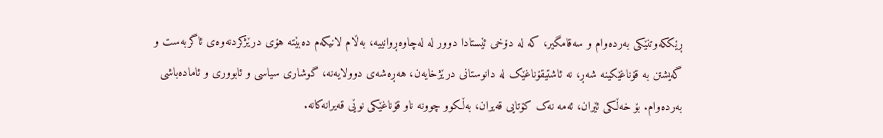ڕێککەوتنێکی بەردەوام و سەقامگیر، کە لە دۆخی ئێستادا دوور لە لەچاوەڕوانییە، بەڵام لانیکەم دەبێتە هۆی درێژکردنەوەی ئاگربەست و گەیشتن بە قۆناغێکینە شەڕ، نە ئاشتیقۆناغێک لە دانوستانی درێژخایەن، هەڕەشەی دوولایەنە، گوشاری سیاسی و ئابووری و ئامادەباشی بەردەوام. بۆ خەڵکی ئێران، ئەمە نەک کۆتایی قەیران، بەڵکوو چوونە ناو قۆناغێکی نوێی قەیرانەکانە.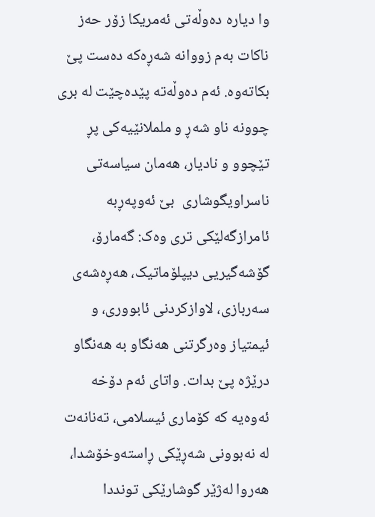وا دیارە دەوڵەتی ئەمریکا زۆر حەز ناکات بەم زووانە شەڕەکە دەست پێ بکاتەوە. ئەم دەوڵەتە پێدەچێت لە بری چوونە ناو شەڕ و ململانێیەکی پڕ تێچوو و نادیار، هەمان سیاسەتی ناسراویگوشاری  بێ ئەوپەڕبە ئامرازگەلێکی تری وەک: گەمارۆ، گۆشەگیریی دیپلۆماتیک، هەڕەشەی سەربازی، لاوازکردنی ئابووری، و ئیمتیاز وەرگرتنی هەنگاو بە هەنگاو درێژە پێ بدات. واتای ئەم دۆخە ئەوەیە کە کۆماری ئیسلامی، تەنانەت لە نەبوونی شەڕێکی ڕاستەوخۆشدا، هەروا لەژێر گوشارێکی تونددا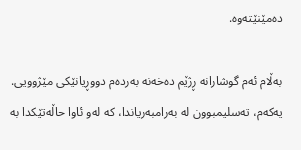دەمێنێتەوە.

بەڵام ئەم گوشارانە ڕژێم دەخەنە بەردەم دووڕیانێکی مێژوویی. یەکەم، تەسلیمبوون لە بەرامبەریاندا، کە لەو ئاوا حاڵەتێکدا بە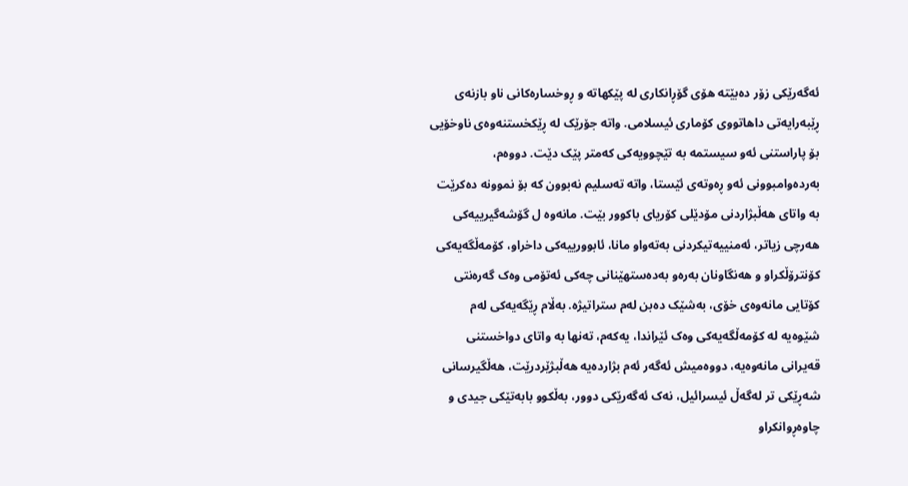ئەگەرێکی زۆر دەبێتە هۆی گۆڕانکاری لە پێکهاتە و ڕوخسارەکانی ناو بازنەی ڕێبەرایەتی داهاتووی کۆماری ئیسلامی. واتە جۆرێک لە ڕێکخستنەوەی ناوخۆیی بۆ پاراستنی ئەو سیستمە بە تێچوویەکی کەمتر پێک دێت. دووەم، بەردەوامبوونی ئەو ڕەوتەی ئێستا، واتە تەسلیم نەبوون کە بۆ نموونە دەکرێت بە واتای هەڵبژاردنی مۆدێلی کۆریای باکوور بێت. مانەوە ل گۆشەگیرییەکی هەرچی زیاتر، ئەمنییەتیکردنی بەتەواو مانا، ئابوورییەکی داخراو، کۆمەڵگەیەکی کۆنترۆڵکراو و هەنگاونان بەرەو بەدەستهێنانی چەکی ئەتۆمی وەک گەرەنتی کۆتایی مانەوەی خۆی، بەشێک دەبن لەم ستراتیژە. بەڵام ڕێگەیەکی لەم شێوەیە لە کۆمەڵگەیەکی وەک ئێراندا، یەکەم، تەنها بە واتای دواخستنی قەیرانی مانەوەیە، دووەمیش ئەگەر ئەم بژاردەیە هەڵبژێردرێت، هەڵگیرسانی شەڕێکی تر لەگەڵ ئیسرائیل، نەک ئەگەرێکی دوور، بەڵکوو بابەتێکی جیدی و چاوەڕوانکراو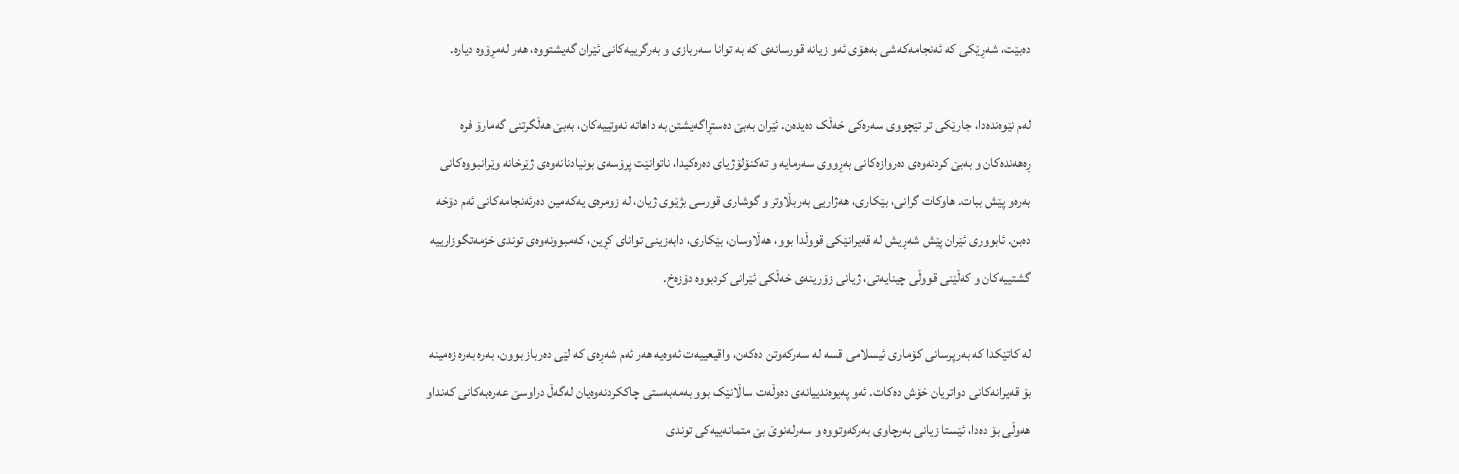دەبێت، شەڕێکی کە ئەنجامەکەشی بەهۆی ئەو زیانە قورسانەی کە بە توانا سەربازی و بەرگرییەکانی ئێران گەیشتووە، هەر لەمڕۆوە دیارە.

لەم نێوەندەدا، جارێکی تر تێچووی سەرەکی خەڵک دەیدەن. ئێران بەبێ دەستڕاگەیشتن بە داهاتە نەوتییەکان، بەبێ هەڵگرتنی گەمارۆ فرە ڕەهەندەکان و بەبێ کردنەوەی دەروازەکانی بەڕووی سەرمایە و تەکنۆلۆژیای دەرەکیدا، ناتوانێت پرۆسەی بونیادنانەوەی ژێرخانە وێرانبووەکانی بەرەو پێش ببات. هاوکات گرانی، بێکاری، هەژاریی بەربڵاوتر و گوشاری قورسی بژێوی ژیان، لە زومرەی یەکەمین دەرئەنجامەکانی ئەم دۆخە دەبن. ئابووری ئێران پێش شەڕیش لە قەیرانێکی قووڵدا بوو، هەڵاوسان، بێکاری، دابەزینی توانای کڕین، کەمبوونەوەی توندی خزمەتگوزارییە گشتییەکان و کەڵێنی قووڵی چینایەتی، ژیانی زۆرینەی خەڵکی ئێرانی کردبووە دۆزەخ.

لە کاتێکدا کە بەرپرسانی کۆماری ئیسلامی قسە لە سەرکەوتن دەکەن، واقیعییەت ئەوەیە هەر ئەم شەڕەی کە لێی دەرباز بوون، بەرە بەرە زەمینە بۆ قەیرانەکانی دواتریان خۆش دەکات. ئەو پەیوەندییانەی دەوڵەت ساڵانێک بوو بەمەبەستی چاککردنەوەیان لەگەڵ دراوسێ عەرەبەکانی کەنداو هەوڵی بۆ دەدا، ئێستا زیانی بەرچاوی بەرکەوتووە و سەرلەنوێ بێ متمانەییەکی توندی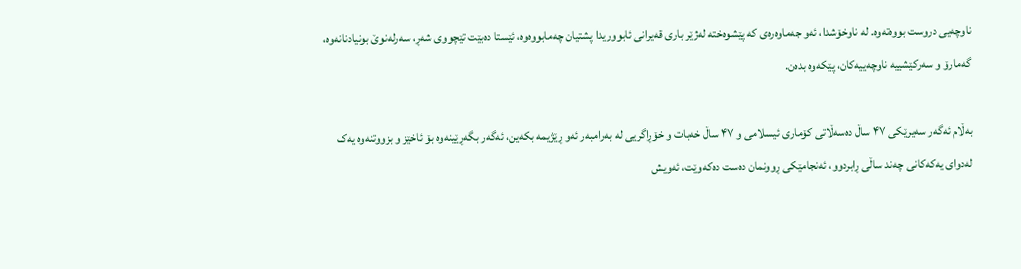ناوچەیی دروست بووەتەوە. لە ناوخۆشدا، ئەو جەماوەرەی کە پێشوەختە لەژێر باری قەیرانی ئابووریدا پشتیان چەمابووەوە، ئێستا دەبێت تێچووی شەڕ، سەرلەنوێ بونیادنانەوە، گەمارۆ و سەرکێشییە ناوچەییەکان، پێکەوە بدەن.

بەڵام ئەگەر سەیرێکی ۴۷ ساڵ دەسەڵاتی کۆماری ئیسلامی و ۴۷ ساڵ خەبات و خۆڕاگریی لە بەرامبەر ئەو ڕێژیمە بکەین، ئەگەر بگەڕێینەوە بۆ ئاخێز و بزووتنەوە یەک لەدوای یەکەکانی چەند ساڵی ڕابردوو، ئەنجامێکی ڕوونمان دەست دەکەوێت، ئەویش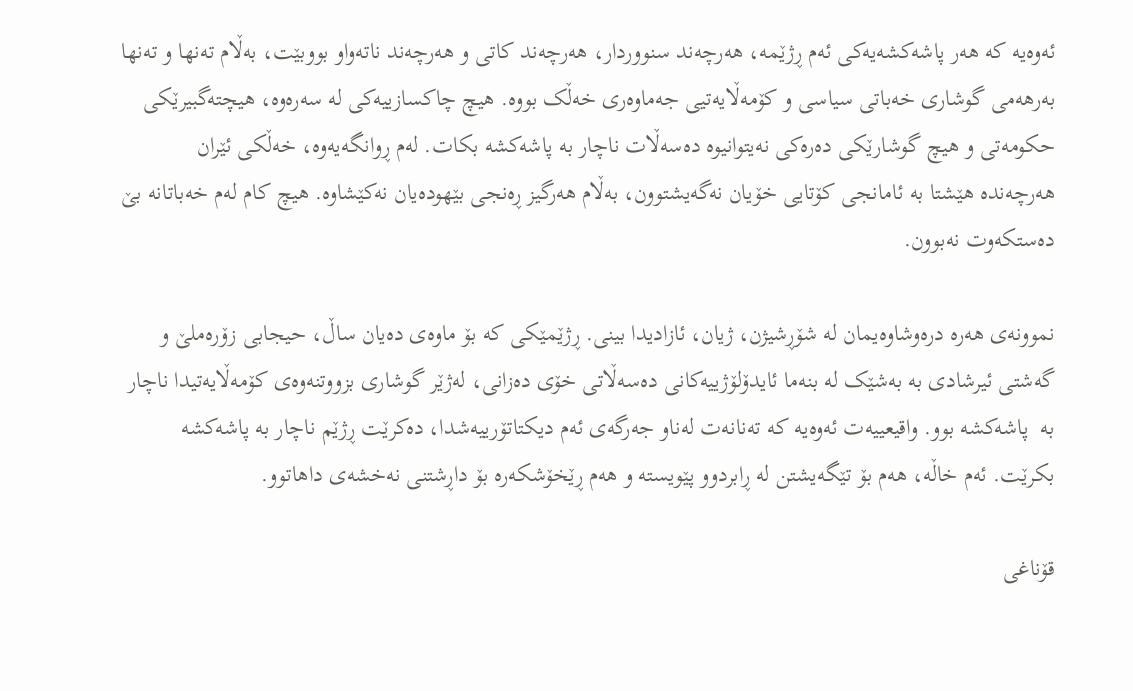ئەوەیە کە هەر پاشەکشەیەکی ئەم ڕژێمە، هەرچەند سنووردار، هەرچەند کاتی و هەرچەند ناتەواو بووبێت، بەڵام تەنها و تەنها بەرهەمی گوشاری خەباتی سیاسی و کۆمەڵایەتیی جەماوەری خەڵک بووە. هیچ چاکسازییەکی لە سەرەوە، هیچتەگبیرێکی حکومەتی و هیچ گوشارێکی دەرەکی نەیتوانیوە دەسەڵات ناچار بە پاشەکشە بکات. لەم ڕوانگەیەوە، خەڵکی ئێران هەرچەندە هێشتا بە ئامانجی کۆتایی خۆیان نەگەیشتوون، بەڵام هەرگیز ڕەنجی بێهودەیان نەکێشاوە. هیچ کام لەم خەباتانە بێ دەستکەوت نەبوون.

نموونەی هەرە درەوشاوەیمان لە شۆڕشیژن، ژیان، ئازادیدا بینی. ڕژێمێکی کە بۆ ماوەی دەیان ساڵ، حیجابی زۆرەملێ و گەشتی ئیرشادی بە بەشێک لە بنەما ئایدۆلۆژییەکانی دەسەڵاتی خۆی دەزانی، لەژێر گوشاری بزووتنەوەی کۆمەڵایەتیدا ناچار بە  پاشەکشە بوو. واقیعییەت ئەوەیە کە تەنانەت لەناو جەرگەی ئەم دیکتاتۆرییەشدا، دەکرێت ڕژێم ناچار بە پاشەکشە بکرێت. ئەم خاڵە، هەم بۆ تێگەیشتن لە ڕابردوو پێویستە و هەم ڕێخۆشکەرە بۆ داڕشتنی نەخشەی داهاتوو.

قۆناغی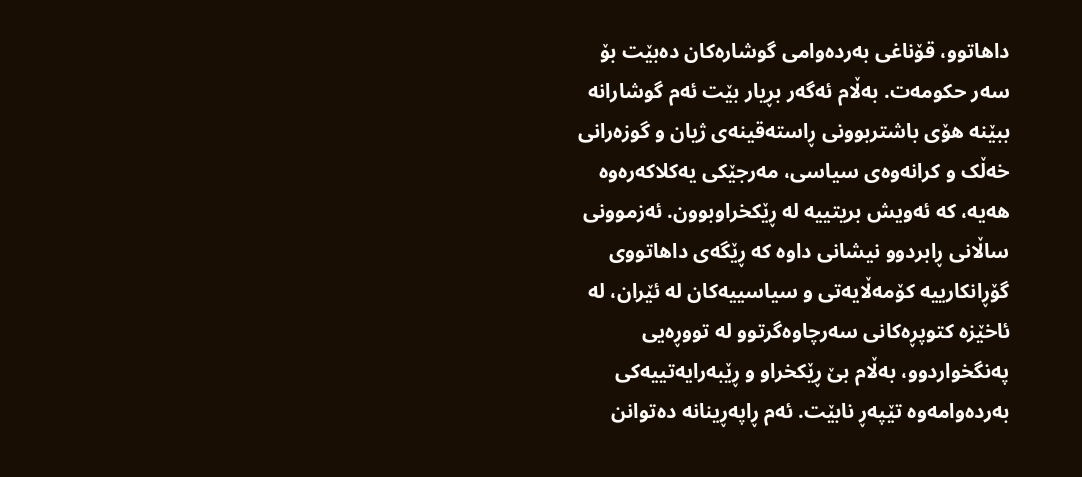داهاتوو، قۆناغی بەردەوامی گوشارەکان دەبێت بۆ سەر حکومەت. بەڵام ئەگەر بڕیار بێت ئەم گوشارانە ببێنە هۆی باشتربوونی ڕاستەقینەی ژیان و گوزەرانی خەڵک و کرانەوەی سیاسی، مەرجێکی یەکلاکەرەوە هەیە، کە ئەویش بریتییە لە ڕێکخراوبوون. ئەزموونی ساڵانی ڕابردوو نیشانی داوە کە ڕێگەی داهاتووی گۆڕانکارییە کۆمەڵایەتی و سیاسییەکان لە ئێران، لە ئاخێزە کتوپڕەکانی سەرچاوەگرتوو لە تووڕەیی پەنگخواردوو، بەڵام بێ ڕێکخراو و ڕێبەرایەتییەکی بەردەوامەوە تێپەڕ نابێت. ئەم ڕاپەڕینانە دەتوانن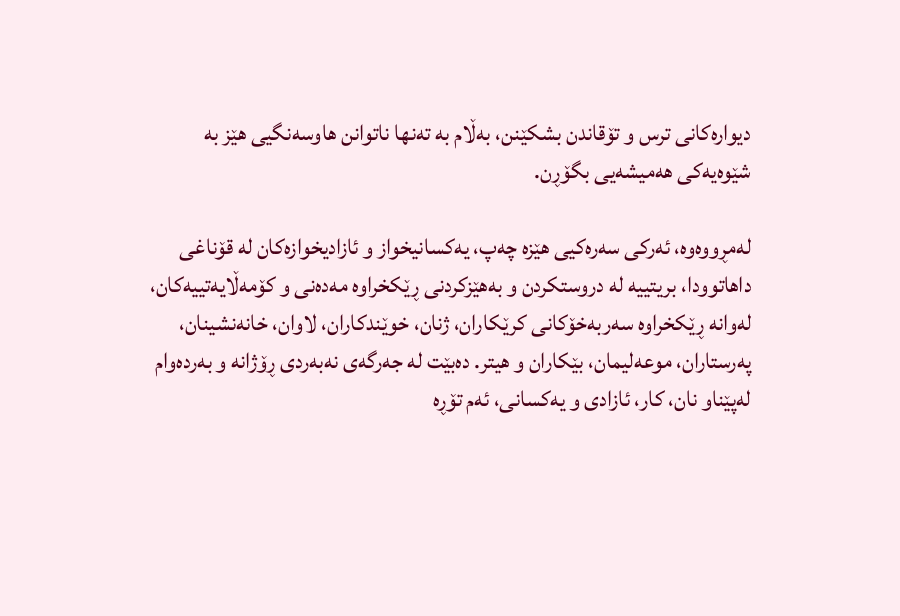دیوارەکانی ترس و تۆقاندن بشکێنن، بەڵام بە تەنها ناتوانن هاوسەنگیی هێز بە شێوەیەکی هەمیشەیی بگۆڕن.

لەمڕووەوە، ئەرکی سەرەکیی هێزە چەپ، یەکسانیخواز و ئازادیخوازەکان لە قۆناغی داهاتوودا، بریتییە لە دروستکردن و بەهێزکردنی ڕێکخراوە مەدەنی و کۆمەڵایەتییەکان، لەوانە ڕێکخراوە سەربەخۆکانی کرێکاران، ژنان، خوێندکاران، لاوان، خانەنشینان، پەرستاران، موعەلیمان، بێکاران و هیتر. دەبێت لە جەرگەی نەبەردی ڕۆژانە و بەردەوام لەپێناو نان، کار، ئازادی و یەکسانی، ئەم تۆڕە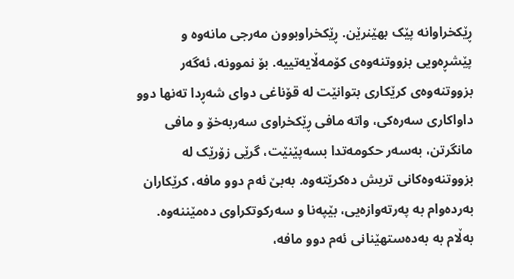ڕێکخراوانە پێک بهێنرێن. ڕێکخراوبوون مەرجی مانەوە و پێشڕەویی بزووتنەوەی کۆمەڵایەتییە. بۆ نموونە، ئەگەر بزووتنەوەی کرێکاری بتوانێت لە قۆناغی دوای شەڕدا تەنها دوو داواکاری سەرەکی، واتە مافی ڕێکخراوی سەربەخۆ و مافی مانگرتن، بەسەر حکومەتدا بسەپێنێت، گرێی زۆرێک لە بزووتنەوەکانی تریش دەکرێتەوە. بەبێ ئەم دوو مافە، کرێکاران بەردەوام بە پەرتەوازەیی، بێپەنا و سەرکوتکراوی دەمێننەوە. بەڵام بە بەدەستهێنانی ئەم دوو مافە،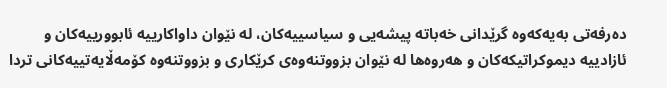دەرفەتی بەیەکەوە گرێدانی خەباتە پیشەیی و سیاسییەکان، لە نێوان داواکارییە ئابوورییەکان و ئازادییە دیموکراتیکەکان و هەروەها لە نێوان بزووتنەوەی کرێکاری و بزووتنەوە کۆمەڵایەتییەکانی تردا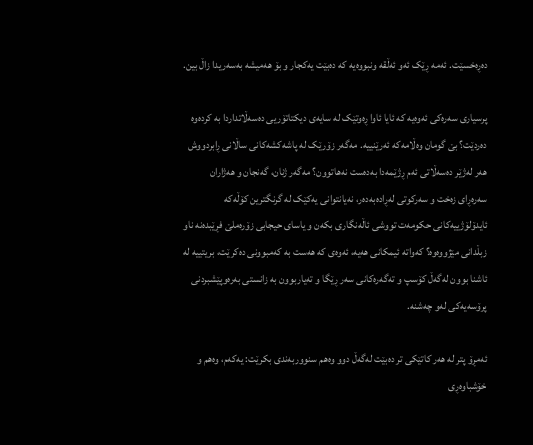دەڕەخسێت. ئەمە ڕێک ئەو ئەڵقە ونبووەیە کە دەبێت یەکجار و بۆ هەمیشە بەسەریدا زاڵ بین.

پرسیاری سەرەکی ئەوەیە کە ئایا ئاوا ڕەوتێک لە سایەی دیکتاتۆریی دەسەڵاتداردا بە کردەوە دەردێت؟ بێ گومان وەڵامەکە ئەرێنییە. مەگەر زۆرێک لە پاشەکشەکانی ساڵانی ڕابردووش هەر لەژێر دەسەڵاتی ئەم ڕژێمەدا بەدەست نەهاتوون؟ مەگەر ژنان، گەنجان و هەژاران سەرەڕای زەخت و سەرکوتی لەڕادەبەدەر، نەیانتوانی یەکێک لە گرنگترین کۆڵەکە ئایدۆلۆژییەکانی حکومەت تووشی ئاڵەنگاری بکەن و یاسای حیجابی زۆرەملێ فڕێبدەنە ناو زبڵدانی مێژووەوە؟ کەواتە ئیمکانی هەیە، ئەوەی کە هەست بە کەمبوونی دەکرێت، بریتییە لە ئاشنا بوون لەگەڵ کۆسپ و تەگەرەکانی سەر ڕێگا و تەیاربوون بە زانستی بەرەوپێشبردنی پرۆسەیەکی لەو چەشنە.

ئەمڕۆ پتر لە هەر کاتێکی تر دەبێت لەگەڵ دوو وەهم سنووربەندی بکرێت: یەکەم، وەهم و خۆشباوەڕی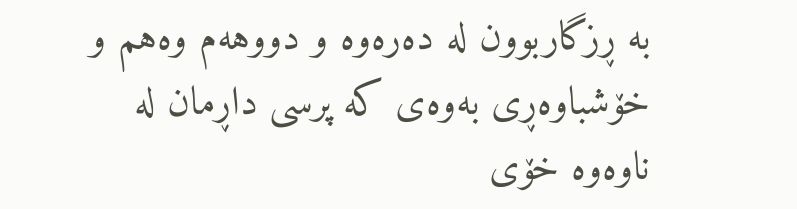بە ڕزگاربوون لە دەرەوە و دووهەم وەهم و خۆشباوەڕی بەوەی کە پرسی داڕمان لە ناوەوە خۆی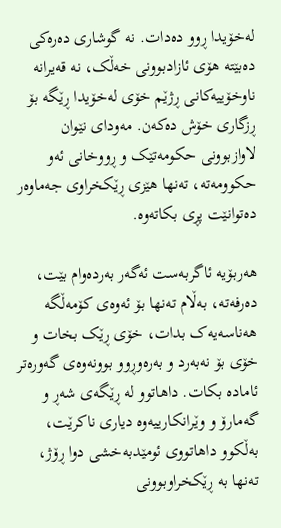لەخۆیدا ڕوو دەدات. نە گوشاری دەرەکی دەبێتە هۆی ئازادبوونی خەڵک، نە قەیرانە ناوخۆییەکانی ڕژێم خۆی لەخۆیدا ڕێگە بۆ ڕزگاری خۆش دەکەن. مەودای نێوان لاوازبوونی حکومەتێک و ڕووخانی ئەو حکوومەتە، تەنها هێزی ڕێکخراوی جەماوەر دەتوانێت پڕی بکاتەوە.

هەربۆیە ئاگربەست ئەگەر بەردەوام بێت، دەرفەتە، بەڵام تەنها بۆ ئەوەی کۆمەڵگە هەناسەیەک بدات، خۆی ڕێک بخات و خۆی بۆ نەبەرد و بەرەوڕوو بوونەوەی گەورەتر ئامادە بکات. داهاتوو لە ڕێگەی شەڕ و گەمارۆ و وێرانکارییەوە دیاری ناکرێت، بەڵکوو داهاتووی ئومێدبەخشی دوا ڕۆژ، تەنها بە ڕێکخراوبوونی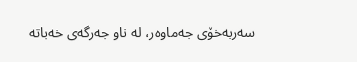سەربەخۆی جەماوەر، لە ناو جەرگەی خەباتە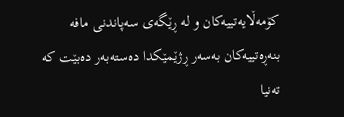کۆمەڵایەتییەکان و لە ڕێگەی سەپاندنی مافە بنەڕەتییەکان بەسەر ڕژێمێکدا دەستەبەر دەبێت کە تەنیا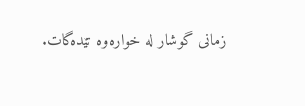زمانی گوشار لە خوارەوە تێدەگات.